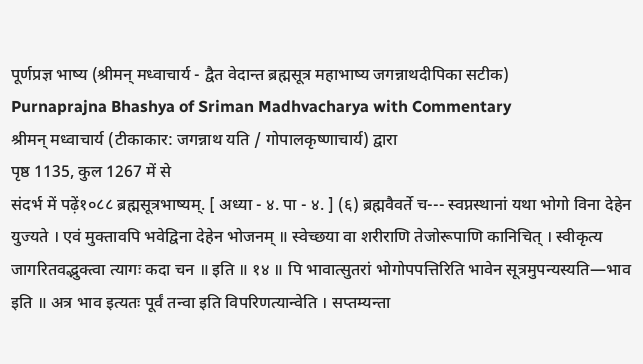पूर्णप्रज्ञ भाष्य (श्रीमन् मध्वाचार्य - द्वैत वेदान्त ब्रह्मसूत्र महाभाष्य जगन्नाथदीपिका सटीक)
Purnaprajna Bhashya of Sriman Madhvacharya with Commentary
श्रीमन् मध्वाचार्य (टीकाकार: जगन्नाथ यति / गोपालकृष्णाचार्य) द्वारा
पृष्ठ 1135, कुल 1267 में से
संदर्भ में पढ़ें१०८८ ब्रह्मसूत्रभाष्यम्. [ अध्या - ४. पा - ४. ] (६) ब्रह्मवैवर्ते च--- स्वप्नस्थानां यथा भोगो विना देहेन युज्यते । एवं मुक्तावपि भवेद्विना देहेन भोजनम् ॥ स्वेच्छया वा शरीराणि तेजोरूपाणि कानिचित् । स्वीकृत्य जागरितवद्भुक्त्वा त्यागः कदा चन ॥ इति ॥ १४ ॥ पि भावात्सुतरां भोगोपपत्तिरिति भावेन सूत्रमुपन्यस्यति—भाव इति ॥ अत्र भाव इत्यतः पूर्वं तन्वा इति विपरिणत्यान्वेति । सप्तम्यन्ता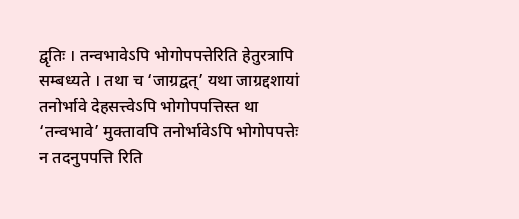द्वृतिः । तन्वभावेऽपि भोगोपपत्तेरिति हेतुरत्रापि सम्बध्यते । तथा च ‘जाग्रद्वत्’ यथा जाग्रद्दशायां तनोर्भावे देहसत्त्वेऽपि भोगोपपत्तिस्त था ‘तन्वभावे’ मुक्तावपि तनोर्भावेऽपि भोगोपपत्तेः न तदनुपपत्ति रिति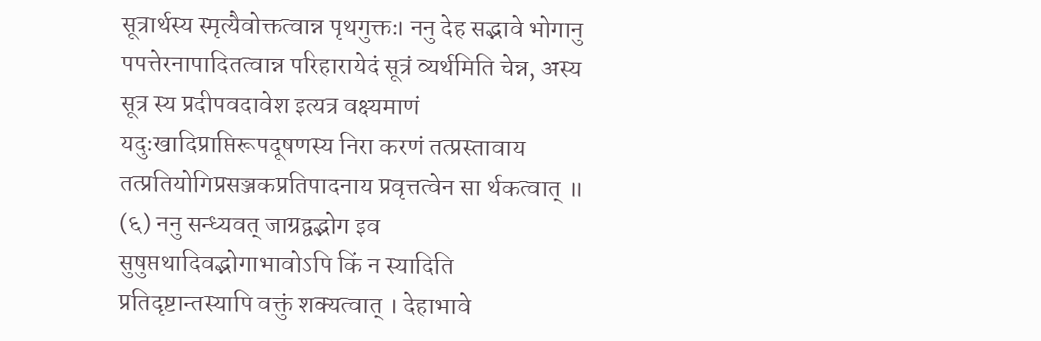सूत्रार्थस्य स्मृत्यैवोक्तत्वान्न पृथगुक्तः। ननु देह सद्भावे भोगानु पपत्तेरनापादितत्वान्न परिहारायेदं सूत्रं व्यर्थमिति चेन्न, अस्य सूत्र स्य प्रदीपवदावेश इत्यत्र वक्ष्यमाणं यदुःखादिप्राप्तिरूपदूषणस्य निरा करणं तत्प्रस्तावाय तत्प्रतियोगिप्रसञ्जकप्रतिपादनाय प्रवृत्तत्वेन सा र्थकत्वात् ॥ (६) ननु सन्ध्यवत् जाग्रद्वद्भोग इव सुषुप्तथादिवद्भोगाभावोऽपि किं न स्यादिति प्रतिदृष्टान्तस्यापि वक्तुं शक्यत्वात् । देहाभावे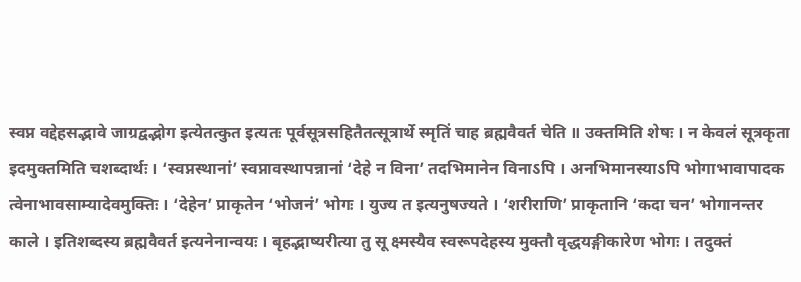स्वप्न वद्देहसद्भावे जाग्रद्वद्भोग इत्येतत्कुत इत्यतः पूर्वसूत्रसहितैतत्सूत्रार्थे स्मृतिं चाह ब्रह्मवैवर्त चेति ॥ उक्तमिति शेषः । न केवलं सूत्रकृता इदमुक्तमिति चशब्दार्थः । ‘स्वप्नस्थानां’ स्वप्नावस्थापन्नानां ‘देहे न विना’ तदभिमानेन विनाऽपि । अनभिमानस्याऽपि भोगाभावापादक त्वेनाभावसाम्यादेवमुक्तिः । ‘देहेन’ प्राकृतेन ‘भोजनं’ भोगः । युज्य त इत्यनुषज्यते । ‘शरीराणि’ प्राकृतानि ‘कदा चन’ भोगानन्तर काले । इतिशब्दस्य ब्रह्मवैवर्त इत्यनेनान्वयः । बृहद्भाष्यरीत्या तु सू क्ष्मस्यैव स्वरूपदेहस्य मुक्तौ वृद्धयङ्गीकारेण भोगः । तदुक्तं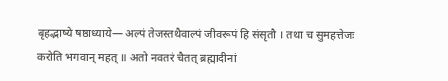बृहद्भाष्ये षष्ठाध्याये— अल्पं तेजस्तथैवाल्पं जीवरूपं हि संसृतौ । तथा च सुमहत्तेजः करोति भगवान् महत् ॥ अतो नवतरं चैतत् ब्रह्मादीनां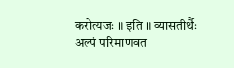करोत्यजः ॥ इति ॥ व्यासतीर्थैः अल्पं परिमाणवत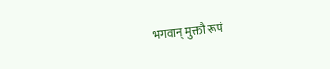भगवान् मुक्तौ रूपं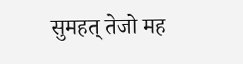सुमहत् तेजो मह